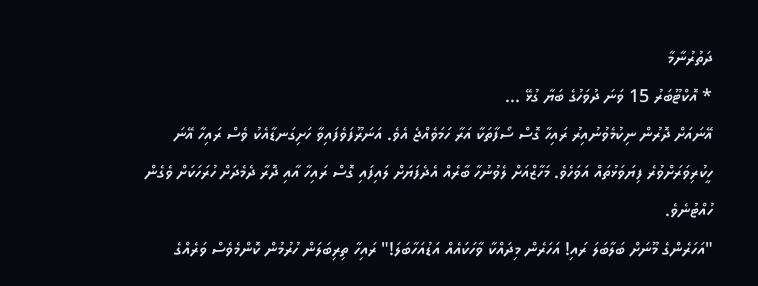ދަތުރުނާމާ
* އޮކްޓޫބަރު 15 ވަނަ ދުވަހުގެ ބަޔާ ގުޅޭ ...
އޭނައަށް ދޮރުން ނިކުމެވުނުއިރު ރައިހާ ގޮސް ސޯފާތަކާ އަރާ ހަމަވެއްޖެ އެވެ. އަނަރޫފަވެފައިވާ ހަށިގަނޑާއެކު ވެސް ރައިހާ އޭނަ ހީކުރިވަރަށްވުރެ ފިޔަވަޅުތައް އަވަހެވެ. މަހާޒްއަށް ލެވުނުހާ ބާރެއް އެދެފަޔަށް ލައިފައި ގޮސް ރައިހާ އާއި ދޮރާ ދެމެދަށް ހުރަހަކަށް ވެގެން ހުއްޓުނެވެ.
"އަހަރެންގެ މޫނަށް ބަލާބަލަ ރައި! އަހަރެން މިދައްކާ ވާހަކައެއް އަޑުއަހާބަލަ!" ރައިހާ ތިރިބަލަން ހުރުމުން ކޮންމެވެސް ވަރެއްގެ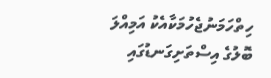ހިތްހަމަނުޖެހުމަކާއެކު އަމިއްލަ ބޮލުގެ އިސްތަށިގަނޑުގައި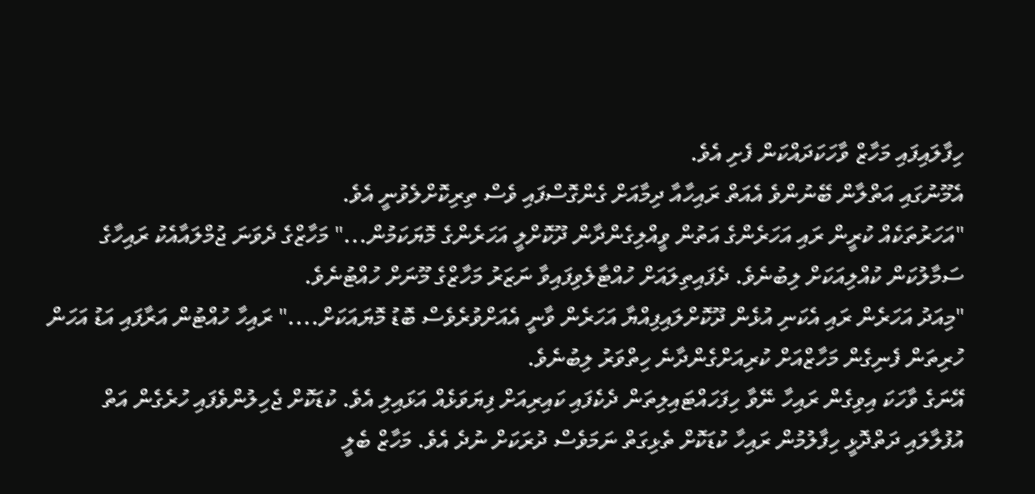ހިފާލައިފައި މަހާޒް ވާހަކަދައްކަން ފެށި އެވެ.
އެމޫނުގައި އަތްލާން ބޭނުންވެ އެއަތް ރައިހާއާ ދިމާއަށް ގެންގޮސްފައި ވެސް ތިރިކޮށްލެވުނީ އެވެ.
"އަހަރުތަކެއް ކުރީން ރައި އަހަރެންގެ އަތުން ވީއްލިގެންދާން ދޫކޮށްލީ އަހަރެންގެ މޮޔަކަމުން..." މަހާޒްގެ ދެވަނަ ޖުމްލައާއެކު ރައިހާގެ ސަމާލުކަން ކުއްލިއަކަށް ލިބުނެވެ. ދެފައިތިލައަށް ހުއްޓާލެވިފައިވާ ނަޒަރު މަހާޒްގެ މޫނަށް ހުއްޓުނެވެ.
"މިއަދު އަހަރެން ރައި އެކަނި އުޅެން ދޫކޮށްލައިފިއްޔާ އަހަރެން ވާނީ އެއަށްވުރެވެސް ބޮޑު މޮޔައަކަށް...." ރައިހާ ހުއްޓުން އަރާފައި އަޑު އަހަން ހުރިތަން ފެނިގެން މަހާޒްއަށް ކުރިއަށްގެންދާނެ ހިތްވަރު ލިބުނެވެ.
އޭނަގެ ވާހަކަ އިވިގެން ރައިހާ ނޭވާ ހިފަހައްޓައިލިތަން ދެކެފައި ކައިރިއަށް ފިޔަވަޅެއް އަޅައިލި އެވެ. ކުޑަކޮށް ޖެހިލުންވެފައި ހުރެގެން އަތް އުފުލާލައި ދަތްދޮޅީ ހިފާލުމުން ރައިހާ ކުޑަކޮށް ތެޅިގަތް ނަމަވެސް ދުރަކަށް ނުދެ އެވެ. މަހާޒް ބެލީ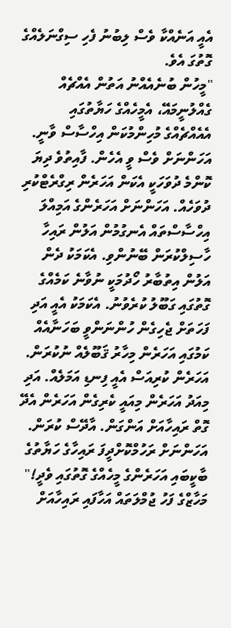އެއީ އަނެއްކާ ވެސް ލިބުނު ފެހި ސިގްނަލެއްގެ ގޮތުގަ އެވެ.
"މީހުން ބުނެއެއްނު އަތުން އެއްޗެއް ގެއްލުނީމައޭ، އެމީހެއްގެ ހަޔާތުގައި އެއެއްޗެއްގެ މުހިންމުކަން އިހްސާސް ވާނީ. އަހަންނަށް ވެސް ވީ އެހެން. ފާއިތުވެ ދިޔަ ކޮންމެ ދުވަހަކީ އެކަން އަހަރެން ރިގްރެޓްކުރި ދުވަހެއް. އަހަންނަށް އަހަރެންގެ އަމިއްލަ އިހްސާސްތައް އެނގުމުން އަލުން ރައިހާ ހާސިލްކުރަން ބޭނުންވި. އެކަމަކު ދެން އަލުން އިތުބާރު ހޯދުމަކީ ނުވާނެ ކަމެއްގެ ގޮތުގައި ގަބޫލު ކުރެވުނު. އެކަމަކު އެއީ އަދި ފަހަތަށް ޖެހިގެން ހުންނަންވީ ބަހަނާއެއް ކަމުގައި އަހަރެން މިހާރު ޤަބޫލެއް ނުކުރަން. އަހަރެން ކުރިއަސް އެއީ ފިނޑި އަމަލެއް. އަދި މިއަދު އަހަރެން މިއައީ ކެރިގެން އަހަރެން އެދޭ ގޮތް ރައިހާއަށް އަންގަން. އާދޭސް ކުރަން. އަހަންނަށް ރަހުމްކޮށްދީފަ ރައިހާގެ ހަޔާތުގެ ބާކީބައި އަހަރެންގެ މީހެއްގެ ގޮތުގައި ވެދީ!" މަހާޒްގެ ފަހު ޖުމްލަތައް އަހާފައި ރައިހާއަށް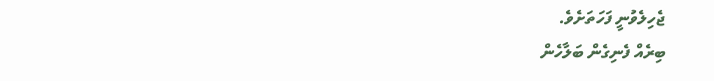ޖެހިލެވުނީ ފަހަތަށެވެ.
ބިރެއް ފެނިގެން ބަލާހެން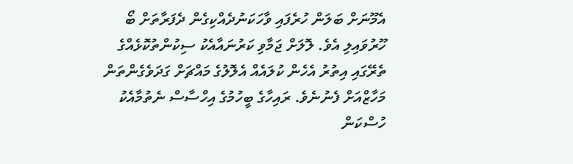އެމޫނަށް ބަލަން ހުރެފައި ވާހަކަނުދެއްކިގެން ދެފަރާތަށް ބޯ ހޫރުވައިލި އެވެ. ލޮލަށް ޖަމާވި ކަރުނައާއެކު ސިކުންތުކޮޅެއްގެ ތެރޭގައި އިތުރު އެހެން ކުލައެއް އެލޮލުގެ މައްޗަށް ގަދަވެގެންތަން މަހާޒްއަށް ފެނުނެވެ. ރައިހާގެ ބީހުމުގެ އިހްސާސް ނެތުމާއެކު ހުސްކަން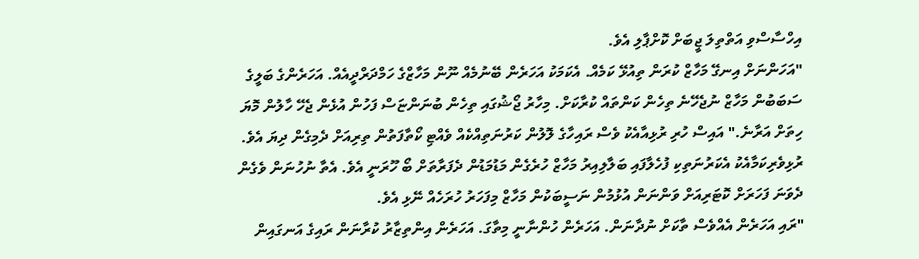އިހްސާސްވި އަތްތިލަ ޖީބަށް ކޮށްޕާލި އެވެ.
"އަހަންނަށް އިނގޭ މަހާޒް ކުރަން ތިއުޅޭ ކަމެއް. އެކަމަކު އަހަރެން ބޭނުމެއް ނޫން މަހާޒްގެ ހަމްދަރްދީއެއް. އަހަރެންގެ ބަލީގެ ސަބަބުން މަހާޒް ނުޖެހޭނެ ތިހެން ކަންތައް ކުރާކަށް. މިހާރު ޖޯޝުގައި ތިހެން ބުނަންޏަސް ފަހުން އުޅެން ޖެހޭ ހާލުން މޮޔަ ހިތަށް އަރާނެ." އައިސް ހުރި ރުޅިއާއެކު ވެސް ރައިހާގެ ލޮލުން ކަރުނަތިއްކެއް ވެއްޓި ކޯތާފަތުން ތިރިއަށް ދެމިގެން ދިޔަ އެވެ.
ރުޅިވެރިކަމާއެކު އެކަރުނަތިކި ފުހެލާފައި ބަލާލިއިރު މަހާޒް ހުރެގެން މަޑުމަޑުން ދެފަރާތަށް ބޯ ހޫރަނީ އެވެ. އެތާ ނުހުނަން ވެގެން ދެވަނަ ފަހަރަށް ކޮޓަރިއަށް ވަންނަން އުޅުމުން ނަސީބަކުން މަހާޒް މިފަހަރު ހުރަހެއް ނޭޅި އެވެ.
"ރައި އަހަރެން އެއްވެސް ތާކަށް ނުދާނަން. އަހަރެން ހުންނާނީ މިތާގަ. އަހަރެން އިންތިޒާރު ކުރާނަން ރައިގެ އަނގައިން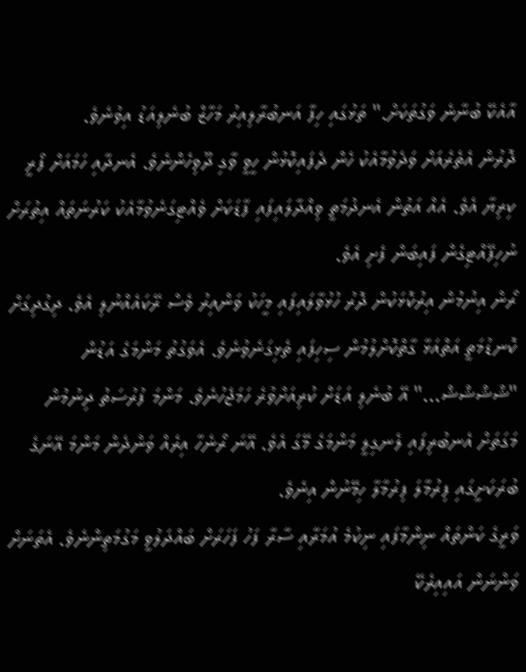އާއެކޭ ބުނާނެ ވަގުތަކަށް." ތަޅުގައި ހިފާ އަނބުރާލިއިރު މަހާޒް ބުނެލިއަޑު އިވުނެވެ.
ދޮރުން އެތެރެއަށް ވަދެވުމާއެކު ހެން ދެފައިކޮޅުން ހީވީ ވާގި ދޫވިހެންނެވެ. އެނދާއި ހަމައަށް ފޯރީ ކިރިޔާ އެވެ. އެއް އަތުން އެނދުމަތީ ވިއްދާލައިފައި ފާޑަކަށް ވެއްޓިގަނެވުމާއެކު ކަރުނަތައް އިތުރަށް ނުހިފޭއްޓިގެން ފައިބަން ފެށި އެވެ.
ރޯން އިނުމުން އިރުކޮޅަކުން ދޮރު ހުޅުވާލައިފައި މީހަކު ވަންއިރު ވެސް ރޭކައެއްނުލި އެވެ. ދިގުދިގަށް ކޮނޑުމަތީ އަތްއަޅާ ގާތްކޮށްލުމުން ސިހިފައި ތެޅިގަނެވުނެވެ. އެވަގުތު މަންމަގެ އަޑުން "ޝްޝްޝްޝް..." އޭ ބުނެލި އަޑަށް ކުރިއަށްވުރެ ހަމަޖެހުނެވެ. މަންމަ ފުރުސަތު ދިނުމުން މަގަތަށް އެނބުރިފައި ލެނގިލީ މަންމަގެ މޭގަ އެވެ. އޭނަ ރޯނެހާ އިރެއް ވަންދެން މަންމަ އޭނަގެ ބުރަކަށީގައި ފިރުމާލަ ފިރުމާލާ ހިމޭނުން އިނެވެ.
ވަރީގެ ކަންތައް ނިންމާފައި ނިކުމެ އުމަރާއި ސާރާ ފަހު ފަހަރަށް ބައްދަލުވީ މަގުމަތިންނެވެ. އެތަނަށް ވަންނަން އައިއިރެކޭ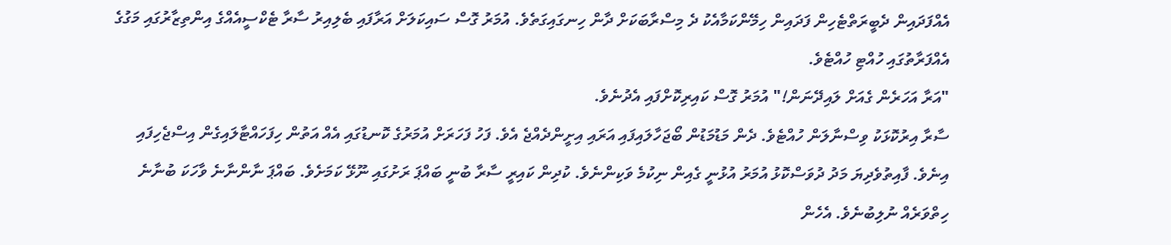އެއްފަދައިން ދެބީރަތްޓެހިން ފަދައިން ހިމޭންކަމާއެކު ދެ މިސްރާބަކަށް ދާން ހިނގައިގަތެވެ. އުމަރު ގޮސް ސައިކަލަށް އަރާފައި ބެލިއިރު ސާރާ ޓެކްސީއެއްގެ އިންތިޒާރުގައި މަގުގެ އެއްފަރާތުގައި ހުއްޓި ހުއްޓެވެ.
"އަރާ އަހަރެން ގެއަށް ލައިދޭނަން!" އުމަރު ގޮސް ކައިރިކޮށްފައި އެދުނެވެ.
ސާރާ އިރުކޮޅަކު ވިސްނާލަން ހުއްޓެވެ. ދެން މަޑުމަޑުން ބޯޖަހާލައިފައި އަރައި އިށީންދެއްޖެ އެވެ. ފަހު ފަހަރަށް އުމަރުގެ ކޮނޑުގައި އެއް އަތުން ހިފަހައްޓާލައިގެން އިސްޖެހިފައި އިނެވެ. ފާއިތުވެދިޔަ މަދު ދުވަސްކޮޅު އުމަރު އުޅުނީ ގެއިން ނިކުމެ ވަކިންނެވެ. ކުދިން ކައިރީ ސާރާ ބުނީ ބައްޕަ ރަށުގައި ނޫޅޭ ކަމަށެވެ. ބައްޕަ ނާންނާނެ ވާހަކަ ބުނާނެ ހިތްވަރެއް ނުލިބުނެވެ. އެހެން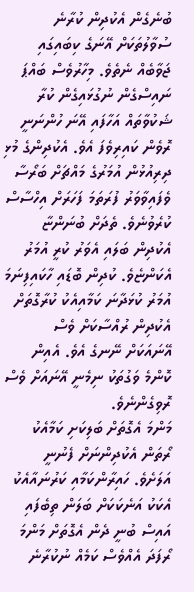ބުނެގެން އެކުދިން ކުރާނެ ސުވާލުތަކަށް އޭނަގެ ކިބައިގައި ޖަވާބެއް ނެތެވެ. މިހާރުވެސް ބައްޕަ ނައިސްގެން ނުގުޅައިގެން ކުރާ ޝަކުވާތައް އަހާފައި އޭނަ ހުންނަނީ ރޮވެން ކައިރިވެފަ އެވެ. އެކުދިންގެ މުޅި ދިރިއުޅުން އުމަރުގެ މައްޗަށް ބަރޯސާ ވެފައިވާވަރު ފުރަތަމަ ފަހަރަށް އިހްސާސް ކުރެވުނެވެ. ތެދަށް ބުނަންޏާ އެކުދިން ބަލައި އެވަރު ކުރީ އުމަރު އެކަންޏެވެ. ކުދިން ބޮޑައި ހާކައިފިނަމަ އުމަރު ކުޅަދާނަ ކަމާއިއެކު ކުރާގޮތަށް އެކުދިން ރުއްސާކަށް ވެސް އޭނައަކަށް ނޭނގެ އެވެ. އެއިން ކޮންމެ ވަގުތަކު ނިމެނީ އޭނައަށް ވެސް ރޮވިގެންނެވެ.
މަންމަ އެގޮތަށް ބަލިކަށި ކަމާއެކު ރޯތަން އެކުދިންނަށް ފެނުނީ އަލަށެވެ. ހައިރާންކަމާއި ކަރުނައާއެކު އެކަކު އަނެކަކަށް ބަލަން ތިބެފައި އައިސް ބުނީ ދެން އެގޮތަށް މަންމަ ރޯފަދަ އެއްވެސް ކަމެއް ނުކުރާނެ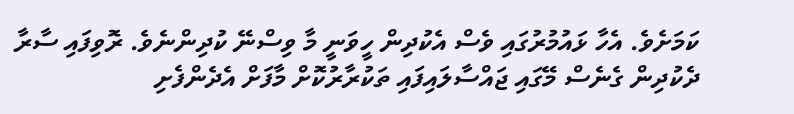ކަމަށެވެ. އެހާ ޅައުމުރުގައި ވެސް އެކުދިން ހީވަނީ މާ ވިސްނޭ ކުދިންނެވެ. ރޮވިފައި ސާރާ ދެކުދިން ގެނެސް މޭގައި ޖައްސާލައިފައި ތަކުރާރުކޮށް މާފަށް އެދެންފެށި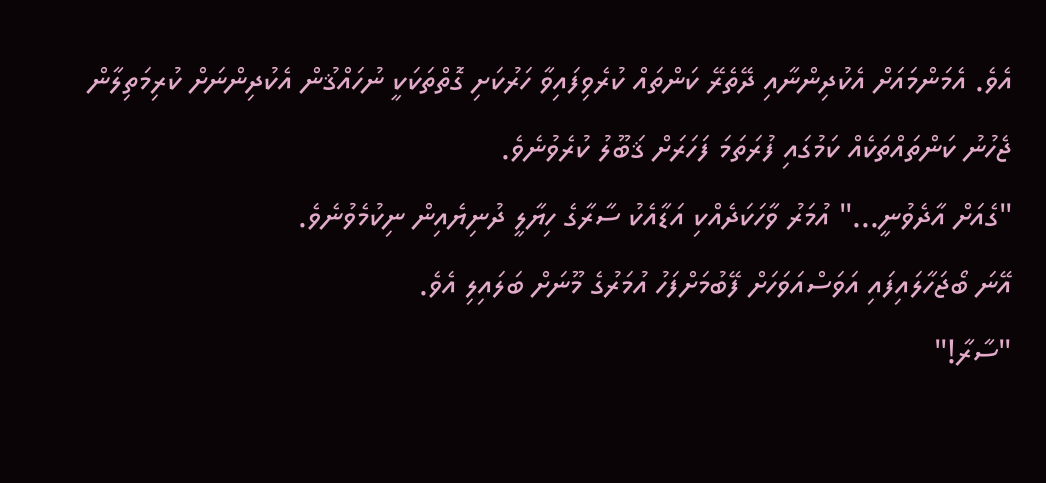އެވެ. އެމަންމައަށް އެކުދިންނާއި ދޭތެރޭ ކަންތައް ކުރެވިފައިވާ ހަރުކަށި ގޮތްތަކަކީ ނުހައްޤުން އެކުދިންނަށް ކުރިމަތިލާން ޖެހުނު ކަންތައްތަކެއް ކަމުގައި ފުރަތަމަ ފަހަރަށް ޤަބޫލު ކުރެވުނެވެ.
"ގެއަށް އާދެވުނީ..." އުމަރު ވާހަކަދެއްކި އަޑާއެކު ސާރާގެ ހިޔާލީ ދުނިޔެއިން ނިކުމެވުނެވެ.
އޭނަ ބޯޖަހާލައިފައި އަވަސްއަވަހަށް ފޭބުމަށްފަހު އުމަރުގެ މޫނަށް ބަލައިލި އެވެ.
"ސާރާ!"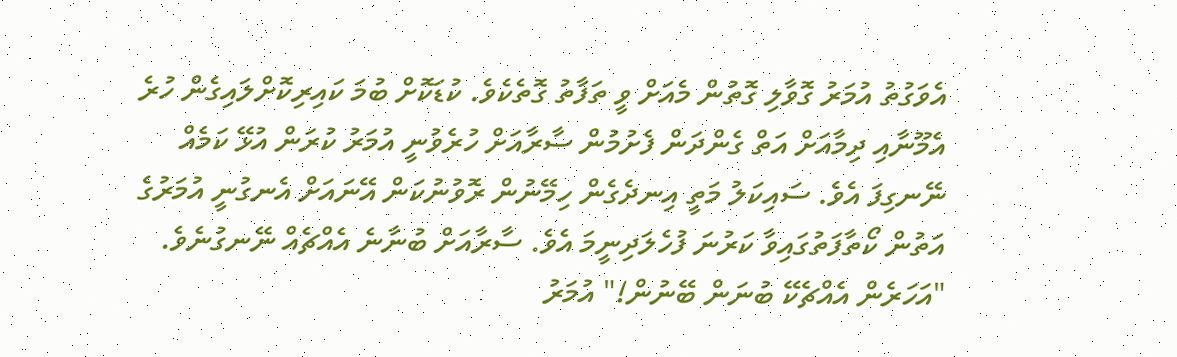އެވަގުތު އުމަރު ގޮވާލި ގޮތުން މެއަށް ވީ ތަފާތު ގޮތެކެވެ. ކުޑަކޮށް ބުމަ ކައިރިކޮށްލައިގެން ހުރެ އެމޫނާއި ދިމާއަށް އަތް ގެންދަން ފެށުމުން ސާރާއަށް ހުރެވުނީ އުމަރު ކުރަން އުޅޭ ކަމެއް ނޭނގިފަ އެވެ. ސައިކަލު މަތީ އިނދެގެން ހިމޭނުން ރޮވުނުކަން އޭނައަށް އެނގުނީ އުމަރުގެ އަތުން ކޯތާފަތުގައިވާ ކަރުނަ ފުހެލަދިނީމަ އެވެ. ސާރާއަށް ބުނާނެ އެއްޗެއް ނޭނގުނެވެ.
"އަހަރެން އެއްޗެކޭ ބުނަން ބޭނުން!" އުމަރު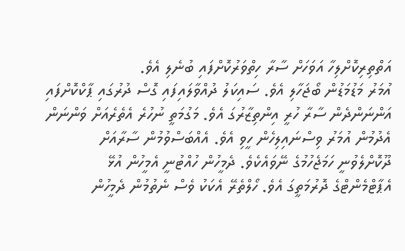އަތްތިރިކޮށްލިހާ އަވަހަށް ސާރާ ހިތްވަރުކޮށްފައި ބުނެލި އެވެ.
އުމަރު މަޑުމަޑުން ބޯޖަހާލި އެވެ. ސައިކަލު ދުއްވާލައިފައި ގޮސް ދުރުގައި ޕާކްކޮށްފައި އަންނަންދެން ސާރާ ހުރީ އިންތިޒާރުގަ އެވެ. މަގުމަތީ ނުހުރެ އެތެރެއަށް ވަންނަން އެދުމުން އުމަރު ވިސްނައިލިހެން ހީވި އެވެ. އެއްބަސްވުމުން ސާރާއަށް ދޫކޮށްލެވުނީ ހަމަޖެހުމުގެ ނޭވައެކެވެ. ދެމީހުން ހުއްޓުނީ އެމީހުން އުޅޭ އެޕާޓްމެންޓްގެ ދޮރުމަތީގަ އެވެ. ހޯލްތެރޭ އެކަކު ވެސް ނެތުމުން ދެމީހުން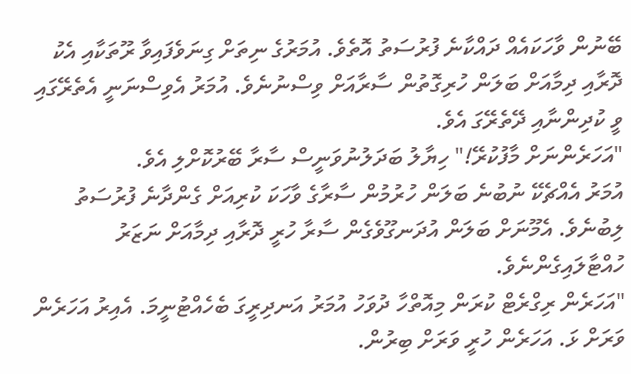ބޭނުން ވާހަކައެއް ދައްކާނެ ފުރުސަތު އޮތެވެ. އުމަރުގެ ނިތަށް ގިނަވެފައިވާ ރޫތަކާއި އެކު ދޮރާއި ދިމާއަށް ބަލަން ހުރިގޮތުން ސާރާއަށް ވިސްނުނެވެ. އުމަރު އެވިސްނަނީ އެތެރޭގައި ވީ ކުދިންނާއި ދޭތެރޭގަ އެވެ.
"އަހަރެންނަށް މާފުކުރޭ!" ހިޔާލު ބަދަލުނުވަނީސް ސާރާ ބޭރުކޮށްލި އެވެ.
އުމަރު އެއްޗެކޭ ނުބުނެ ބަލަން ހުރުމުން ސާރާގެ ވާހަކަ ކުރިއަށް ގެންދާނެ ފުރުސަތު ލިބުނެވެ. އެމޫނަށް ބަލަން އުދަނގޫވެގެން ސާރާ ހުރީ ދޮރާއި ދިމާއަށް ނަޒަރު ހުއްޓާލައިގެންނެވެ.
"އަހަރެން ރިގްރެޓް ކުރަން މިއޮތްހާ ދުވަހު އުމަރު އަނދިރީގަ ބެހެއްޓުނީމަ. އެއިރު އަހަރެން ވަރަށް ޅަ. އަހަރެން ހުރީ ވަރަށް ބިރުން.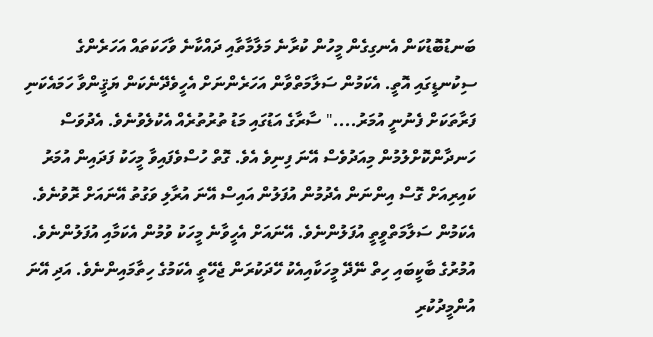ބަނޑުބޮޑުކަން އެނގިގެން މީހުން ކުރާނެ މަލާމާތާއި ދައްކާނެ ވާހަކަތައް އަހަރެންގެ ސިކުނޑީގައި އޮތީ. އެކަމުން ސަލާމަތްވާން އަހަރެންނަށް އެހީވެދޭނެކަން ޔަޤީންވާ ހަމައެކަނި ފަރާތަކަށް ފެނުނީ އުމަރު...." ސާރާގެ އަޑުގައި މަޑު ތުރުތުރެއް އެކުލެވުނެވެ. އެދުވަސް ހަނދާންކޮށްލުމުން މިއަދުވެސް އޭނަ ފިނިވެ އެވެ. ގޮތް ހުސްވެފައިވާ މީހަކު ފަދައިން އުމަރު ކައިރިއަށް ގޮސް އިންނަން އެދުމުން އުފަލުން އައިސް އޭނަ އުރާލި ވަގުތު އޭނައަށް ރޮވުނެވެ. އެކަމުން ސަލާމަތްވީތީ އުފަލުންނެވެ. އޭނައަށް އެހީވާނެ މީހަކު ވުމުން އެކަމާއި އުފަލުންނެވެ. އުމުރުގެ ބާކީބައި ހިތް ނޭދޭ މީހަކާއިއެކު ހޭދަކުރަން ޖެހޭތީ އެކަމުގެ ހިތާމައިންނެވެ. އަދި އޭނަ އުންމީދުކުރި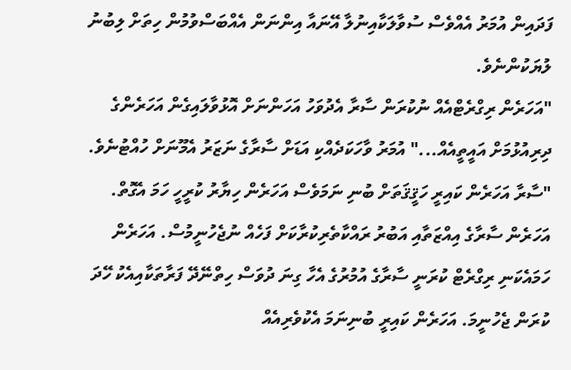ފަދައިން އުމަރު އެއްވެސް ސުވާލަކާއިނުލާ އޭނައާ އިންނަން އެއްބަސްވުމުން ހިތަށް ލިބުނު ލުޔަކުންނެވެ.
"އަހަރެން ރިގްރެޓްއެއް ނުކުރަން ސާރާ އެދުވަހު އަހަންނަށް އޮޅުވާލައިގެން އަހަރެންގެ ދިރިއުޅުމަށް އައީތީއެއް..." އުމަރު ވާހަކަދެއްކި އަޑަށް ސާރާގެ ނަޒަރު އެމޫނަށް ހުއްޓުނެވެ.
"ސާރާ އަހަރެން ކައިރީ ހަޤީޤަތަށް ބުނި ނަމަވެސް އަހަރެން ހިޔާރު ކުރީހީ ހަމަ އެގޮތް. އަހަރެން ސާރާގެ އިއްޒަތާއި އަބުރު ރައްކާތެރިކުރާކަށް ފަހެއް ނުޖެހުނީމުސް. އަހަރެން ހަމައެކަނި ރިގްރެޓް ކުރަނީ ސާރާގެ އުމުރުގެ އެހާ ގިނަ ދުވަސް ހިތްނޭދޭ ފަރާތަކާއިއެކު ހޭދަ ކުރަން ޖެހުނީމަ. އަހަރެން ކައިރީ ބުނިނަމަ އެކުވެރިއެއް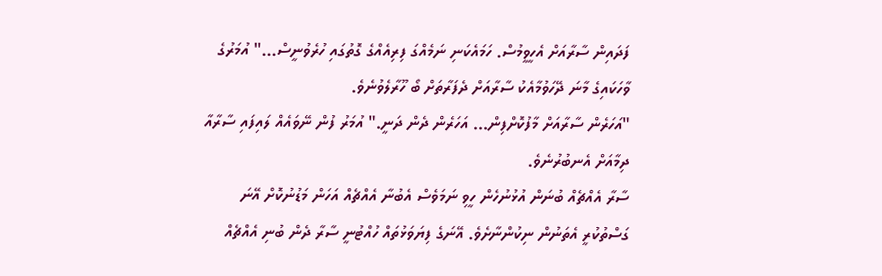ފަދައިން ސާރާއަށް އެހީވީމުސް. ހަމައެކަނި ނަމެއްގަ ފިރިއެއްގެ ގޮތުގައި ހުރެވުނީސް..." އުމަރުގެ ވާހަކައިގެ މާނަ ދޭހަވުމާއެކު ސާރާއަށް ދެފަރާތަށް ބޯ ހޫރާލެވުނެވެ.
"އަހަރެން ސާރާއަށް މާފުކޮށްފިން... އަހަރެން ދެން ދަނީ." އުމަރު ފުން ނޭވައެއް ލައިފައި ސާރާއާ ދިމާއަށް އެނބުރުނެވެ.
ސާރާ އެއްޗެއް ބުނަން އުޅުނުހެން ހީވި ނަމަވެސް އެބުނާ އެއްޗެއް އަހަން މަޑުނުކޮށް އޭނަ ގަސްތުކުރީ އެތަނުން ނިކުންނާށެވެ. އޭނަގެ ފިޔަވަޅުތައް ހުއްޓުނީ ސާރާ ދެން ބުނި އެއްޗެއް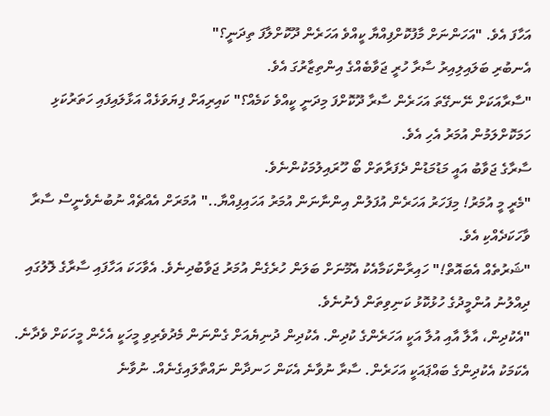އަހާފަ އެވެ. "އަހަންނަށް މާފުކޮށްފިއްޔާ ކީއްވެ އަހަރެން ދޫކޮށްލާފަ ތިދަނީ؟"
އެނބުރި ބަލައިލިއިރު ސާރާ ހުރީ ޖަވާބެއްގެ އިންތިޒާރުގަ އެވެ.
"ސާރާއަކަށް ނޭނގޭތަ އަހަރެން ސާރާ ދޫކޮށްފަ މިދަނީ ކީއްވެ ކަމެއް؟" ކައިރިއަށް ފިޔަވަޅެއް އަޅާލައިފައި ހަތަރުކަޅި ހަމަކޮށްލަމުން އުމަރު އެހި އެވެ.
ސާރާގެ ޖަވާބު އައީ މަޑުމަޑުން ދެފަރާތަށް ބޯ ހޫރައިލުމަކުންނެވެ.
"މެރީ މީ އުމަރު! މިފަހަރު އަހަރެން އުފަލުން އިންނާނަން އުމަރު އަހައިފިއްޔާ.." އުމަރަށް އެއްޗެއް ނުބުނެވެނީސް ސާރާ ވާހަކަދެއްކި އެވެ.
"ޝަރުތެއް އެބައޮތް!" ހައިރާންކަމާއެކު އެމޫނަށް ބަލަން ހުރެގެން އުމަރު ޖަވާބުދިނެވެ. އެވާހަކަ އަހާފައި ސާރާގެ ލޮލުގައި ދިއްލުނު އުންމީދުގެ ހުޅުކޮޅު ކަނިވިތަން ފެނުނެވެ.
"އެކުދިން، އާލާ އާއި އުލާ އަކީ އަހަރެންގެ ކުދިން. އެކުދިން ދުނިޔެއަށް ގެންނަން މެދުވެރިވި މީހަކީ އެހެން މީހަކަށް ވެދާނެ. އެކަމަކު އެކުދިންގެ ބައްޕައަކީ އަހަރެން. ސާރާ ނުވާނެ އެކަން ހަނދާން ނައްތާލައިގެނެއް. ނުވާނެ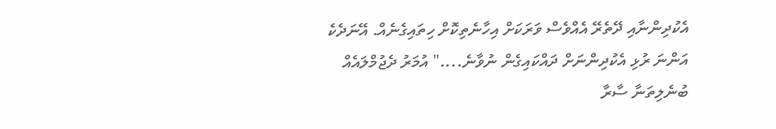އެކުދިންނާއި ދޭތެރޭ އެއްވެސް ވަރަކަށް އިހާނެތިކޮށް ހިތައިގެނެއް. އޭނަދެކެ އަންނަ ރުޅި އެކުދިންނަށް ދައްކައިގެން ނުވާނެ...." އުމަރު ދެޖުމްލައެއް ބުނެލިތަނާ ސާރާ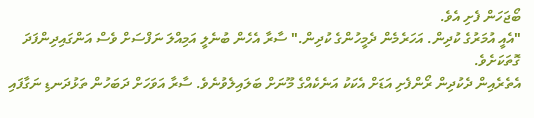ބޯޖަހަން ފެށި އެވެ.
"އެއީ އުމަރުގެ ކުދިން. އަހަރެމެން ދެމީހުންގެ ކުދިން." ސާރާ އެހެން ބުނެލީ އަމިއްލަ ނަފްސަށް ވެސް އަންގައިދިންފަދަ ގޮތަކަށެވެ.
އެތެރެއިން ދެކުދިން ރޯންފެށި އަޑަށް އެކަކު އަނެކެއްގެ މޫނަށް ބަލައިލެވުނެވެ. ސާރާ އަވަހަށް ދަބަހުން ތަޅުދަނޑި ނަގާފައި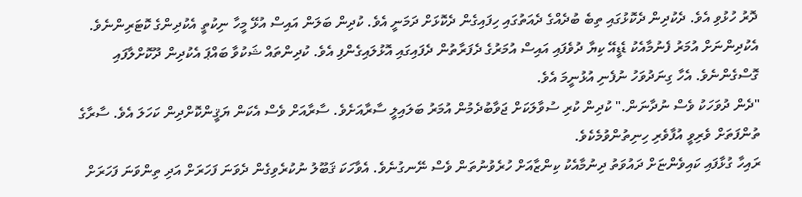ދޮރު ހުޅުވި އެވެ. ދެކުދިން ދެކޮޅުގައި ތިބެ ބުދެއްގެ ދެއަތުގައި ހިފައިގެން ދެކޮޅަށް ދަމަނީ އެވެ. ކުދިން ބަލަން އައިސް އުޅޭ މީހާ ނިކުތީ އެކުދިންގެ ކޮޓަރިންނެވެ. އެކުދިންނަށް އުމަރު ފެނުމާއެކު ޑެޑީއޭ ކިޔާ ދުވެފައި އައިސް އުމަރުގެ ދެފަރާތުން ދެފައިގައި އޮޅުލައިގެންފި އެވެ. ކުދިންތައް ޝަކުވާ ބައްޕަ އެކުދިން ދޫކޮށްލާފައި ގޮސްގެންނެވެ. އެހާ ގިނަދުވަހު ނުފެނި އުޅުނީމަ އެވެ.
"ދެން ދުވަހަކު ވެސް ނުދާނަން." ކުދިން ކުރި ސުވާލަކަށް ޖަވާބުދެމުން އުމަރު ބަލައިލީ ސާރާއަށެވެ. ސާރާއަށް ވެސް އެކަން ޔަޤީންކޮށްދިން ކަހަލަ އެވެ. ސާރާގެ ތުންފަތަށް ވެރިވީ އުފާވެރި ހިނިތުންވުމެކެވެ.
ރައިހާ ގުޅާފައި ކައިވެންޏަށް ދައުވަތު ދިނުމާއެކު ކިންޒާއަށް ހުރެވުނުތަން ވެސް ނޭނގުނެވެ. އެވާހަކަ ޤަބޫލު ނުކުރެވިގެން ދެވަނަ ފަހަރަށް އަދި ތިންވަނަ ފަހަރަށް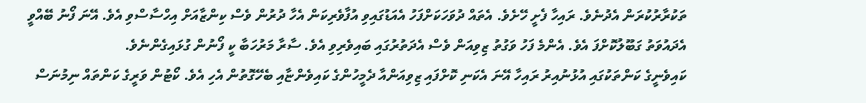ތަކުރާރުކުރަން އެދުނެވެ. ރައިހާ ފެށީ ހޭށެވެ. އެތައް ދުވަހަކަށްފަހު އެއަޑުގައިވި އުފާވެރިކަން އެހާ ދުރުން ވެސް ކިންޒާއަށް އިހްސާސްވި އެވެ. އޭނަ ފޯނު ބޭއްވީ އެދައުވަތު ގަބޫލުކޮށްފަ އެވެ. އެންމެ ފަހު ވަގުތު ޒިވިއަން ވެސް އެދަތުރުގައި ބައިވެރިވި އެވެ. ސާރާ މަރުހަބާ ކީ ފޯނުން ގުޅައިގެންނެވެ.
ކައިވެނީގެ ކަންތަކުގައި އުޅުނުއިރު ރައިހާ އޭނަ އެކަނި ކޮށްފައި ޒިވިއަންއާ ދެމީހުންގެ ކައިވެންޏާއި ބެހޭގޮތުން އެހި އެވެ. ކޯޓުން ވަރީގެ ކަންތައް ނިމުނަސް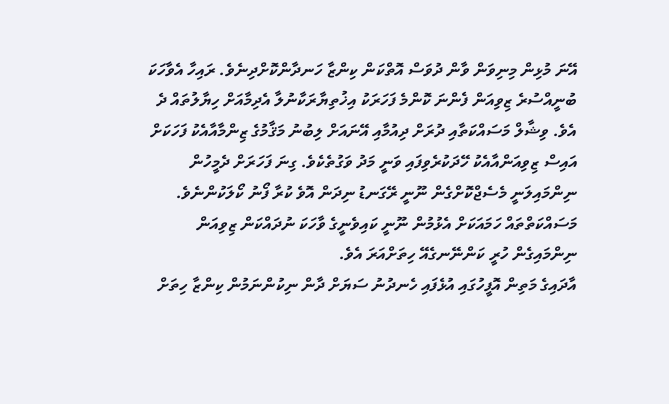އޭނަ މުޅިން މިނިވަން ވާން ދުވަސް އޮތްކަން ކިންޒާ ހަނދާންކޮށްދިނެވެ. ރައިހާ އެވާހަކަ ބުނީއްސުރެ ޒިވިއަން ފެންނަ ކޮންމެ ފަހަރަކު އިޚުތިޔާރަކާނުލާ އެދިމާއަށް ހިޔާލުތައް ދެ އެވެ. ވިޝާލް މަސައްކަތާއި ދުރަށް ދިއުމާއި އޭނައަށް ލިބުނު މަޤާމުގެ ޒިންމާއާއެކު ފަހަކަށް އައިސް ޒިވިއަންއާއެކު ހޭދަކުރެވިފައި ވަނީ މަދު ވަގުތެކެވެ. ގިނަ ފަހަރަށް ދެމީހުން ނިންމައިލަނީ މެސެޖްކޮށްގެން ނޫނީ ރޭގަނޑު ނިދަން އޮވެ ކުރާ ފޯނު ކޯލަކުންނެވެ.
މަސައްކަތްތައް ހަމައަކަށް އެޅުމުން ނޫނީ ކައިވެނީގެ ވާހަކަ ނުދައްކަން ޒިވިއަން ނިންމައިގެން ހުރީ ކަންނޭނގެއޭ ހިތަށްއަރަ އެވެ.
އާދައިގެ މަތިން އޮފީހުގައި އުޅެފައި ހެނދުނު ސަޔަށް ދާން ނިކުންނަމުން ކިންޒާ ހިތަށް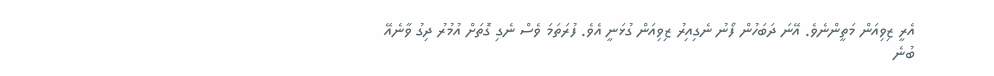އެރީ ޒިވިއަން މަތީންނެވެ. އޭނަ ދަބަހުން ފޯނު ނެގިއިރު ޒިވިއަން ގުޅަނީ އެވެ. ފުރަތަމަ ވެސް ނެގި ގޮތަށް އުމުރު ދިގު ވާނެއޭ ބުނެ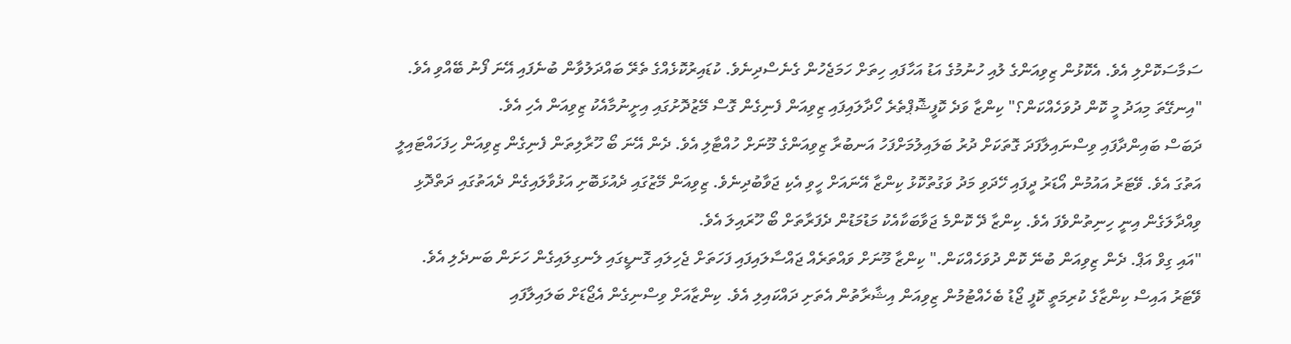ސަމާސަކޮށްލި އެވެ. އެކޮޅުން ޒިވިއަންގެ ލުއި ހުނުމުގެ އަޑު އަހާފައި ހިތަށް ހަމަޖެހުން ގެނެސްދިނެވެ. ކުޑައިރުކޮޅެއްގެ ތެރޭ ބައްދަލުވާން ބުނެފައި އޭނަ ފޯނު ބޭއްވި އެވެ.
"އިނގޭތަ މިއަދު މީ ކޮން ދުވަހެއްކަން؟" ކިންޒާ ވަދެ ކޮފީޝޮޕްތެރެ ހޯދާލައިފައި ޒިވިއަން ފެނިގެން ގޮސް މޭޒުދޮށުގައި އިށީނުމާއެކު ޒިވިއަން އެހި އެވެ.
ދަބަސް ބައިންދާފައި ވިސްނައިލާފަދަ ގޮތަކަށް ދުރު ބަލައިލުމަށްފަހު އަނބުރާ ޒިވިއަންގެ މޫނަށް ހުއްޓާލި އެވެ. ދެން އޭނަ ބޯ ހޫރާލިތަން ފެނިގެން ޒިވިއަން ހިފަހައްޓައިލީ އަތުގަ އެވެ. ވޭޓަރު އައުމުން އޯޑަރު ދީފައި ހޭދަވި މަދު ވަގުތުކޮޅު ކިންޒާ އޭނައަށް ހީވި އެކި ޖަވާބުދިނެވެ. ޒިވިއަން މޭޒުގައި ދެއުޅަބޮށި އަޅުވާލައިގެން ދެއަތުގައި ދަތްދޮޅި ވިއްދާލަގެން އިނީ ހިނިތުންވެފަ އެވެ. ކިންޒާ ދޭ ކޮންމެ ޖަވާބަކާއެކު މަޑުމަޑުން ދެފަރާތަށް ބޯ ހޫރައިލަ އެވެ.
"އައި ގިވް އަޕް. ދެން ޒިވިއަން ބުނޭ ކޮން ދުވަހެއްކަން." ކިންޒާ މޫނަށް ވައްތަރެއް ޖައްސާލައިފައި ފަހަތަށް ޖެހިލައި ގޮނޑީގައި ލެނގިލައިގެން ހަށަން ބަނދެލި އެވެ.
ވޭޓަރު އައިސް ކިންޒާގެ ކުރިމަތީ ކޮފީ ޖޯޑު ބެހެއްޓުމުން ޒިވިއަން އިޝާރާތުން އެތަށި ދައްކައިލި އެވެ. ކިންޒާއަށް ވިސްނިގެން އެޖޯޑަށް ބަލައިލާފައި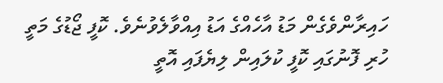ހައިރާންވެގެން މަޑު އާހެއްގެ އަޑު އިއްވާލެވުނެވެ. ކޮފީ ޖޯޑުގެ މަތީ ހުރި ފޮނުގައި ކޮފީ ކުލައިން ލިޔެފައި އޮތީ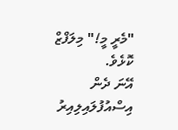"މެރީ މީ!" މިލަފްޒް ކޮޅެވެ.
އޭނަ ދެން އިސްއުފުލައިލިއިރު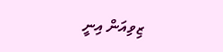ޒިވިއަން އިނީ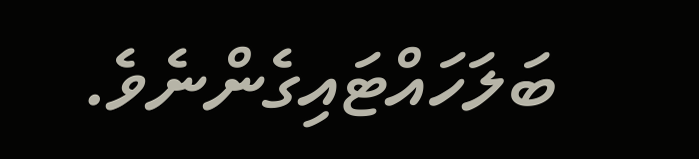ބަލަހައްޓައިގެންނެވެ.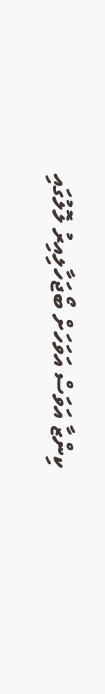ކިންޒާ އަވަސް އަވަހަށް ބޯޖަހާލިއިރު ލޮލުގައި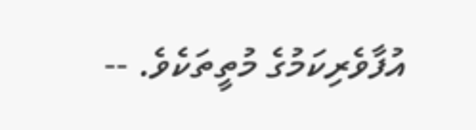އުފާވެރިކަމުގެ މުތީތަކެވެ. --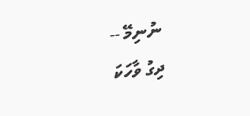ނުނިމޭ --
ދިގު ވާހަކަ